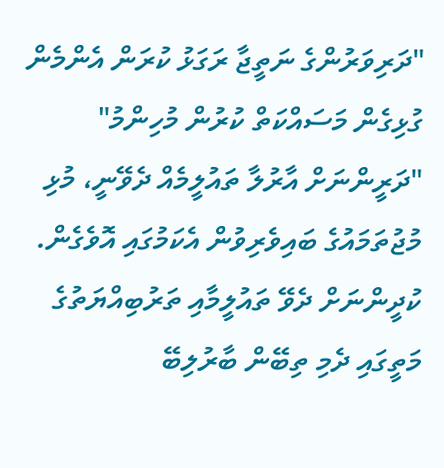"ދަރިވަރުންގެ ނަތީޖާ ރަގަޅު ކުރަން އެންމެން ގުޅިގެން މަސައްކަތް ކުރުން މުހިންމު"
"ދަރީންނަށް އާރުލާ ތައުލީމެއް ދެވޭނީ، މުޅި މުޖުތަމައުގެ ބައިވެރިވުން އެކަމުގައި އޮވެގެން. ކުދީންނަށް ދެވޭ ތައުލީމާއި ތަރުބިއްޔަތުގެ މަތީގައި ދެމި ތިބޭން ބާރުލިބޭ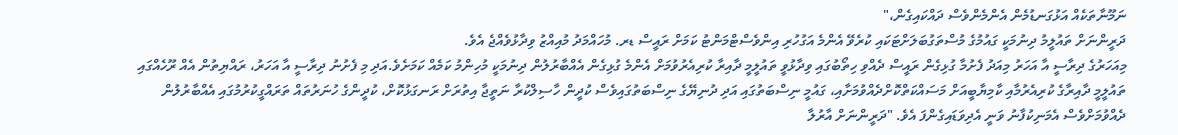ނަމޫނާތަކެއް އަޅުގަނޑުމެން އެންމެންވެސް ދައްކައިގެން،"
ދަރީންނަށް ތައުލީމު ދިނުމަކީ ގައުމުގެ މުސްތަގުބަލަށްޓަކައި ކުރެވޭ އެންމެ އަގުހުރި އިންވެސްޓްމަންޓު ކަމަށް ރައީސް ޑރ. މުހައްމަދު މުއިއްޒު ވިދާޅުވެއްޖެ އެވެ.
މިއަހަރުގެ ދިރާސީ އާ އަހަރު މިއަދު ފެށުމާ ގުޅިގެން ރައީސް ދެއްވި ހިތޯބުގައި ވިދާޅުވީ ތައުލީމީ ދާއިރާ ކުރިއެރުވުމަށް އެންމެ ގުޅިގެން އެއްބާރުލުން ދިނުމަކީ މުހިންމު ކަމެއް ކަމަށެވެ.އަދި މި ފެށުނު ދިރާސީ އާ އަހަރު، ރައްޔިތުން އެއް ރޫހެއްގައި ތައުލީމީ ދާއިރާގެ ކުރިއެރުމާއި ކާމިޔާބީއަށް މަސައްކަތްކޮށްދެއްވުމަށާއި، ގައުމީ ނިސްބަތުގައި އަދި ދުނިޔޭގެ ނިސްބަތުގައިވެސް ކުދީން ހާސިލްކުރާ ނަތީޖާ އިތުރަށް ރަނގަޅުކޮށް، ކުދީންގެ ހުނަރުތައް ތަރައްގީކުރުމުގައި އެއްބާރުލުން ދެއްވުމަށްވެސް އެމަނިކުފާނު ވަނީ އެދިވަޑައިގެންފަ އެވެ. "ދަރީންނަށް އާރުލާ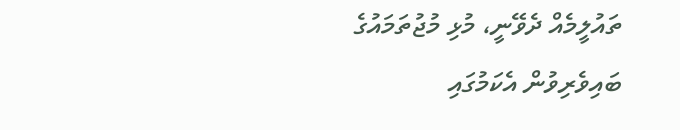ތައުލީމެއް ދެވޭނީ، މުޅި މުޖުތަމައުގެ ބައިވެރިވުން އެކަމުގައި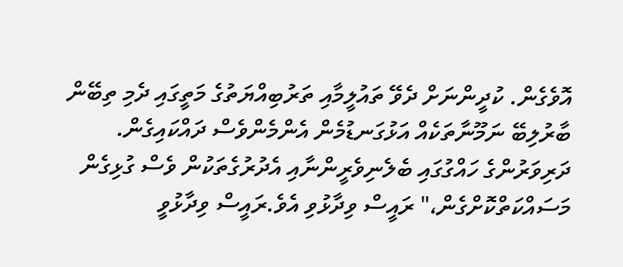އޮވެގެން. ކުދީންނަށް ދެވޭ ތައުލީމާއި ތަރުބިއްޔަތުގެ މަތީގައި ދެމި ތިބޭން ބާރުލިބޭ ނަމޫނާތަކެއް އަޅުގަނޑުމެން އެންމެންވެސް ދައްކައިގެން. ދަރިވަރުންގެ ހައްގުގައި ބެލެނިވެރީންނާއި އެދުރުގެތަކުން ވެސް ގުޅިގެން މަސައްކަތްކޮށްގެން،" ރައީސް ވިދާޅުވި އެވެ.ރައީސް ވިދާޅުވީ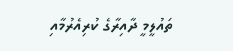ތައުލީމީ ދާއިރާގެ ކުރިއެރުމާއި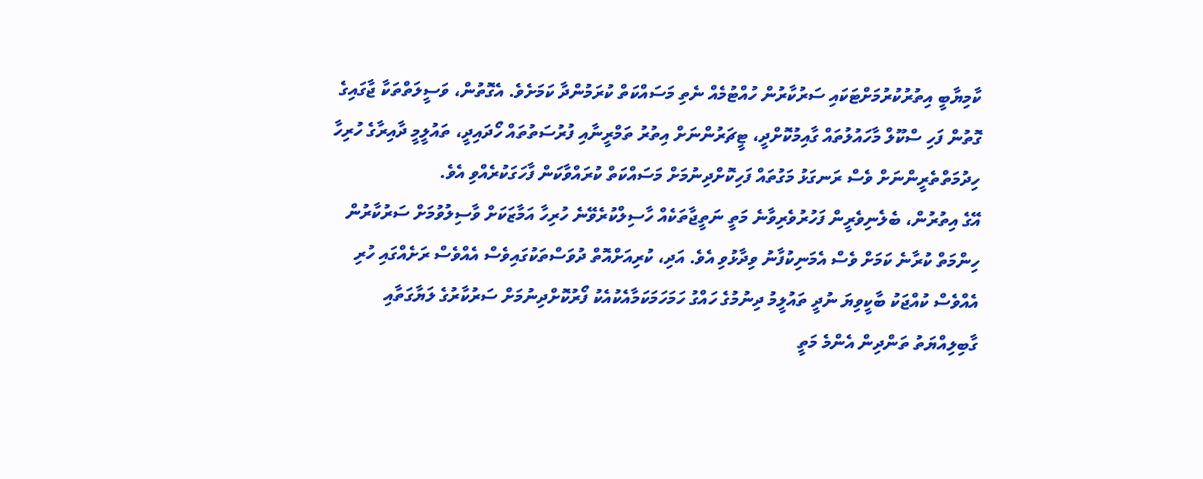ކާމިޔާބީ އިތުރުކުރުމަށްޓަކައި ސަރުކާރުން ހުއްޓުމެއް ނެތި މަސައްކަތް ކުރަމުންދާ ކަމަށެވެ. އެގޮތުން، ވަސީލަތްތަކާ ޖާގައިގެ ގޮތުން ފަހި ސްކޫލް މާހައުލުތައް ގާއިމުކޮށްދީ، ޓީޗަރުންނަށް އިތުރު ތަމްރީނާއި ފުރުސަތުތައް ހޯދައިދީ، ތައުލީމީ ދާއިރާގެ ހުރިހާ ހިދުމަތްތެރީންނަށް ވެސް ރަނގަޅު މަގުތައް ފަހިކޮށްދިނުމަށް މަސައްކަތް ކުރައްވާކަން ފާހަގަކުރެއްވި އެވެ.
އޭގެ އިތުރުން، ބެލެނިވެރީން ފަހުރުވެރިވާނެ މަތީ ނަތީޖާތަކެއް ހާސިލްކުރެވޭނެ ހުރިހާ އަމާޒަކަށް ވާސިލުވުމަށް ސަރުކާރުން ހިންމަތް ކުރާނެ ކަމަށް ވެސް އެމަނިކުފާނު ވިދާޅުވި އެވެ. އަދި، ކުރިއަށްއޮތް ދުވަސްތަކުގައިވެސް އެއްވެސް ރަށެއްގައި ހުރި އެއްވެސް ކުއްޖަކު ބާކީވިޔަ ނުދީ ތައުލީމު ދިނުމުގެ ހައްގު ހަމަހަމަކަމާއެކުއެކު ފޯރުކޮށްދިނުމަށް ސަރުކާރުގެ ލަޔާގަތާއި ގާބިލިއްޔަތު ތަންދިން އެންމެ މަތީ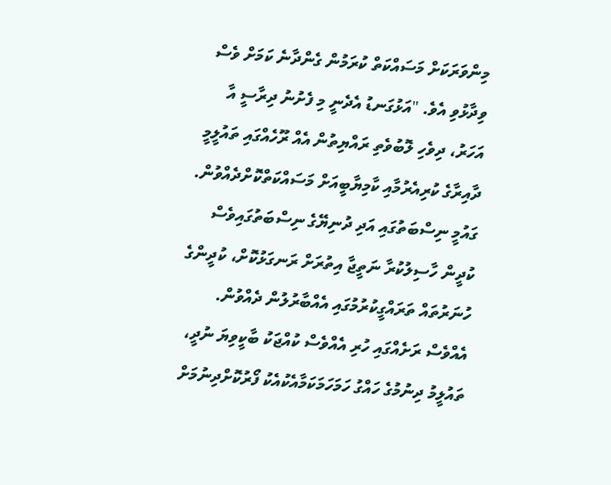މިންވަރަކަށް މަސައްކަތް ކުރަމުން ގެންދާނެ ކަމަށް ވެސް ވިދާޅުވި އެވެ. "އަޅުގަނޑު އެދެނީ މި ފެށުނު ދިރާސީ އާ އަހަރު، ދިވެހި ލޮބުވެތި ރައްޔިތުން އެއް ރޫހެއްގައި ތައުލީމީ ދާއިރާގެ ކުރިއެރުމާއި ކާމިޔާބީއަށް މަސައްކަތްކޮށްދެއްވުން. ގައުމީ ނިސްބަތުގައި އަދި ދުނިޔޭގެ ނިސްބަތުގައިވެސް ކުދީން ހާސިލުކުރާ ނަތީޖާ އިތުރަށް ރަނގަޅުކޮށް، ކުދީންގެ ހުނަރުތައް ތަރައްގީކުރުމުގައި އެއްބާރުލުން ދެއްވުން. އެއްވެސް ރަށެއްގައި ހުރި އެއްވެސް ކުއްޖަކު ބާކީވިޔަ ނުދީ، ތައުލީމު ދިނުމުގެ ހައްގު ހަމަހަމަކަމާއެކުއެކު ފޯރުކޮށްދިނުމަށް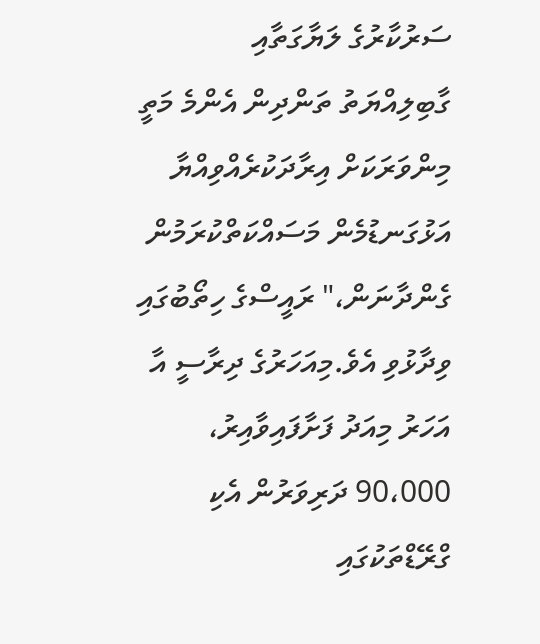ސަރުކާރުގެ ލަޔާގަތާއި ގާބިލިއްޔަތު ތަންދިން އެންމެ މަތީ މިންވަރަކަށް އިރާދަކުރެއްވިއްޔާ އަޅުގަނޑުމެން މަސައްކަތްކުރަމުން ގެންދާނަން،" ރައީސްގެ ހިތޯބުގައި ވިދާޅުވި އެވެ.މިއަހަރުގެ ދިރާސީ އާ އަހަރު މިއަދު ފަށާފައިވާއިރު، 90،000 ދަރިވަރުން އެކި ގްރޭޑްތަކުގައި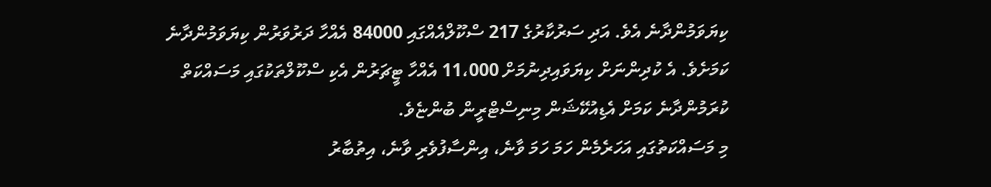ކިޔަވަމުންދާނެ އެވެ. އަދި ސަރުކާރުގެ 217 ސްކޫލްއެއްގައި 84000 އެއްހާ ދަރުވަރުން ކިޔަވަމުންދާނެ ކަމަށެވެ. އެ ކުދިންނަށް ކިޔަވައިދިނުމަށް 11،000 އެއްހާ ޓީޗަރުން އެކި ސްކޫލްތަކުގައި މަސައްކަތް ކުރަމުންދާނެ ކަމަށް އެޑިއުކޭޝަން މިނިސްޓްރީން ބުންޏެވެ.
މި މަސައްކަތުގައި އަހަރެމެން ހަމަ ހަމަ ވާނެ، އިންސާފުވެރި ވާނެ، އިތުބާރު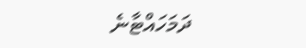ދަމަހައްޓާނެ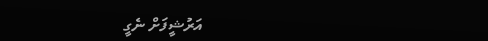އަރުޝީފަށް ނެގީ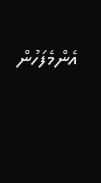އެންމެފަހުން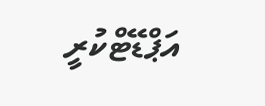އަޕްޑޭޓްކުރީ